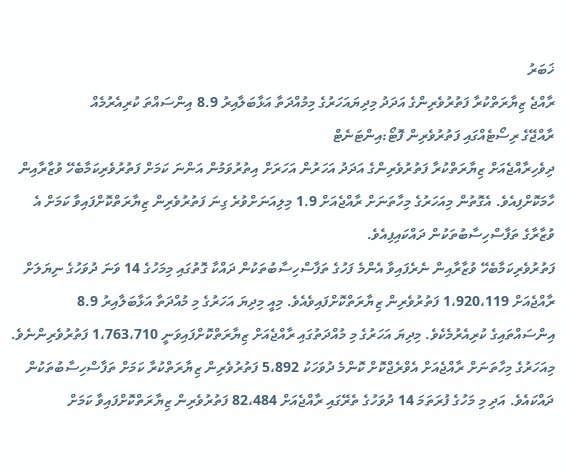ޚަބަރު
ރާއްޖެ ޒިޔާރަތްކުރާ ފަތުރުވެރިންގެ އަދަދު މިދިޔައަހަރުގެ މިމުއްދަތާ އަޅާބަލާއިރު 8.9 އިންސައްތަ ކުރިއެރުމެއް
ރާއްޖޭގެ ރިސޯޓެއްގައި ފަތުރުވެރިން ފޮޓޯ:އިންޓަނެޓް
ދިވެހިރާއްޖެއަށް ޒިޔާރަތްކުރާ ފަތުރުވެރިންގެ އަދަދު އަހަރުން އަހަރަށް އިތުރުވަމުން އަންނަ ކަމަށް ފަތުރުވެރިކަމާބެހޭ ވުޒާރާއިން ހާމަކޮށްފިއެވެ. އެގޮތުން މިއަހަރުގެ މިހާތަނަށް ރާއްޖެއަށް 1.9 މިލިއަނަށްވުރެ ގިނަ ފަތުރުވެރިން ޒިޔާރަތްކޮށްފައިވާ ކަމަށް އެ ވުޒާރާގެ ތަފާސްހިސާބުތަކުން ދައްކައިފިއެވެ.
ފަތުރުވެރިކަމާބެހޭ ވުޒާރާއިން ނެރެފައިވާ އެންމެ ފަހުގެ ތަފާސްހިސާބުތަކުން ދައްކާ ގޮތުގައި މިމަހުގެ 14 ވަނަ ދުވަހުގެ ނިޔަލަށް ރާއްޖެއަށް 1،920،119 ފަތުރުވެރިން ޒިޔާރަތްކޮށްފައިވެއެވެ. މިއީ މިދިޔަ އަހަރުގެ މި މުއްދަތާ އަޅާބަލާއިރު 8.9 އިންސައްތައިގެ ކުރިއެރުމެކެވެ. މިދިޔަ އަހަރުގެ މި މުއްދަތުގައި ރާއްޖެއަށް ޒިޔާރަތްކޮށްފައިވަނީ 1،763،710 ފަތުރުވެރިންނެވެ.
މިއަހަރުގެ މިހާތަނަށް ރާއްޖެއަށް އެވްރެޖްކޮށް ކޮންމެ ދުވަހަކު 5،892 ފަތުރުވެރިން ޒިޔާރަތްކުރާ ކަމަށް ތަފާސްހިސާބުތަކުން ދައްކައެވެ. އަދި މި މަހުގެ ފުރަތަމަ 14 ދުވަހުގެ ތެރޭގައި ރާއްޖެއަށް 82،484 ފަތުރުވެރިން ޒިޔާރަތްކޮށްފައިވާ ކަމަށް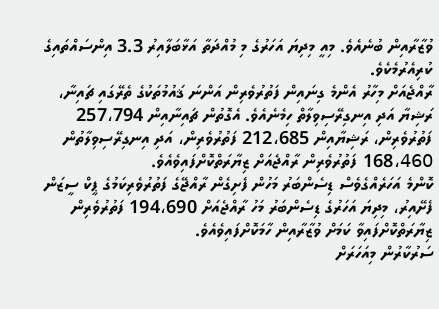ވުޒާރާއިން ބުނެއެވެ. މިއީ މިދިޔަ އަހަރުގެ މި މުއްދަތާ އަޅާބަލާއިރު 3.3 އިންސައްތައިގެ ކުރިއެރުމެކެވެ.
ރާއްޖެއަށް މިހާރު އެންމެ ގިނައިން ފަތުރުވެރިން އަންނަ ޤައުމުތަކުގެ ތެރޭގައި ޗައިނާ، ރަޝިޔާ އަދި އިނގިރޭސިވިލާތް ހިމެނެއެވެ. އެގޮތުން ޗައިނާއިން 257،794 ފަތުރުވެރިން، ރަޝިޔާއިން 212،685 ފަތުރުވެރިން، އަދި އިނގިރޭސިވިލާތުން 168،460 ފަތުރުވެރިން ރާއްޖެއަށް ޒިޔާރަތްކޮށްފައިވެއެވެ.
ކޮންމެ އަހަރެއްގެވެސް ޑިސެންބަރު މަހުން ފެށިގެން ރާއްޖޭގެ ފަތުރުވެރިކަމުގެ ޕީކް ސީޒަން ފެށޭއިރު، މިދިޔަ އަހަރުގެ ޑިސެންބަރު މަހު ރާއްޖެއަށް 194،690 ފަތުރުވެރިން ޒިޔާރަތްކޮށްފައިވާ ކަމަށް ވުޒާރާއިން ހާމަކޮށްފައިވެއެވެ.
ސަރުކާރުން މިއަހަރަށް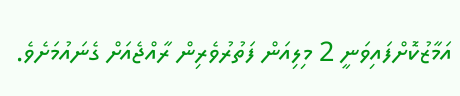އަމާޒުކޮށްފައިވަނީ 2 މިލިއަން ފަތުރުވެރިން ރާއްޖެއަށް ގެނައުމަށެވެ.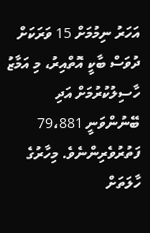އަހަރު ނިމުމަށް 15 ވަރަކަށް ދުވަސް ބާކީ އޮތްއިރު، މި އަމާޒު ހާސިލުކުރުމަށް އަދި ބޭނުންވަނީ 79،881 ފަތުރުވެރިންނެވެ. މިހާރުގެ ހާލަތަށް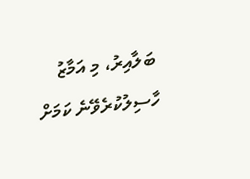ބަލާއިރު، މި އަމާޒު ހާސިލުކުރެވޭނެ ކަމަށް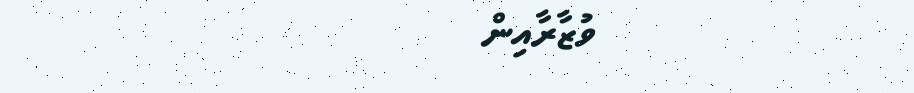ވުޒާރާއިން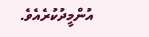އުންމީދުކުރެއެވެ.